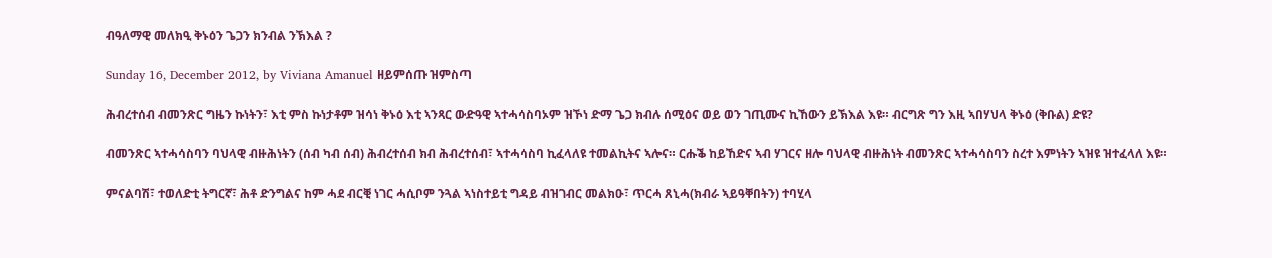ብዓለማዊ መለክዒ ቅኑዕን ጌጋን ክንብል ንኽእል ?

Sunday 16, December 2012, by Viviana Amanuel ዘይምሰጡ ዝምስጣ

ሕብረተሰብ ብመንጽር ግዜን ኩነትን፣ እቲ ምስ ኩነታቶም ዝሳነ ቅኑዕ እቲ ኣንጻር ውድዓዊ ኣተሓሳስባኦም ዝኾነ ድማ ጌጋ ክብሉ ሰሚዕና ወይ ወን ገጢሙና ኪኸውን ይኽእል እዩ። ብርግጽ ግን እዚ ኣበሃህላ ቅኑዕ (ቅቡል) ድዩ?

ብመንጽር ኣተሓሳስባን ባህላዊ ብዙሕነትን (ሰብ ካብ ሰብ) ሕብረተሰብ ክብ ሕብረተሰብ፣ ኣተሓሳስባ ኪፈላለዩ ተመልኪትና ኣሎና። ርሑቕ ከይኸድና ኣብ ሃገርና ዘሎ ባህላዊ ብዙሕነት ብመንጽር ኣተሓሳስባን ስረተ እምነትን ኣዝዩ ዝተፈላለ እዩ።

ምናልባሽ፣ ተወለድቲ ትግርኛ፣ ሕቶ ድንግልና ከም ሓደ ብርቒ ነገር ሓሲቦም ንጓል ኣነስተይቲ ግዳይ ብዝገብር መልክዑ፣ ጥርሓ ጸኒሓ(ክብራ ኣይዓቐበትን) ተባሂላ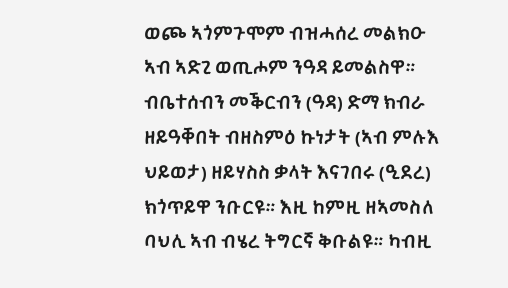ወጮ ኣጎምጉሞም ብዝሓሰረ መልክዑ ኣብ ኣድጊ ወጢሖም ንዓዳ ይመልስዋ። ብቤተሰብን መቕርብን (ዓዳ) ድማ ክብራ ዘይዓቐበት ብዘስምዕ ኩነታት (ኣብ ምሉእ ህይወታ) ዘይሃስስ ቃላት እናገበሩ (ዒደረ) ክጎጥይዋ ንቡርዩ። እዚ ከምዚ ዘኣመስለ ባህሊ ኣብ ብሄረ ትግርኛ ቅቡልዩ። ካብዚ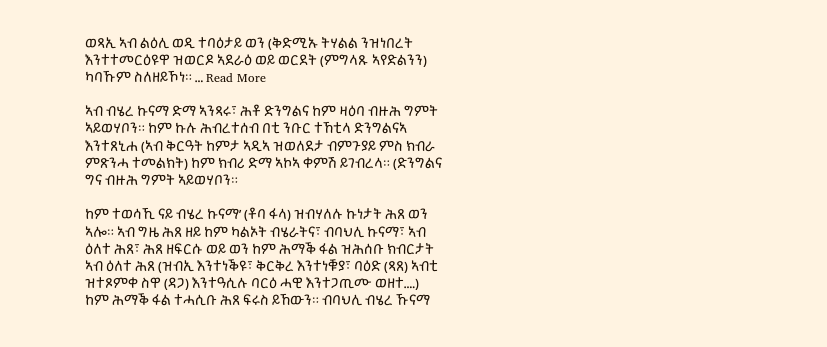ወጻኢ ኣብ ልዕሊ ወዲ ተባዕታይ ወን (ቅድሚኡ ትሃልል ንዝነበረት እንተተመርዕዩዋ ዝወርዶ ኣደራዕ ወይ ወርደት (ምግላጹ ኣየድልንን) ካባኹም ስለዘይኾነ። … Read More

ኣብ ብሄረ ኩናማ ድማ ኣንጻሩ፣ ሕቶ ድንግልና ከም ዛዕባ ብዙሕ ግምት ኣይወሃቦን። ከም ኩሉ ሕብረተሰብ በቲ ንቡር ተኸቲላ ድንግልናኣ እንተጸኒሐ (ኣብ ቅርዓት ከምታ ኣዲኣ ዝወለደታ ብምጉያይ ምስ ክብራ ምጽንሓ ተመልክት) ከም ክብሪ ድማ ኣኮኣ ቀምሽ ይገብረላ። (ድንግልና ግና ብዙሕ ግምት ኣይወሃቦን።

ከም ተወሳኺ ናይ ብሄረ ኩናማ’ (ቶባ ፋላ) ዝብሃለሉ ኩነታት ሕጸ ወን ኣሎ። ኣብ ግዜ ሕጸ ዘይ ከም ካልኦት ብሄራትና፣ ብባህሊ ኩናማ፣ ኣብ ዕለተ ሕጸ፣ ሕጸ ዘፍርሱ ወይ ወን ከም ሕማቕ ፋል ዝሕሰቡ ክብርታት ኣብ ዕለተ ሕጸ (ዝብኢ እንተነቕዩ፣ ቅርቅረ እንተነቑያ፣ ባዕድ (ጻጸ) ኣብቲ ዝተጾምቀ ስዋ (ዳጋ) እንተዓሲሉ ባርዕ ሓዊ እንተጋጢሙ ወዘተ….) ከም ሕማቕ ፋል ተሓሲቡ ሕጸ ፍሩስ ይኸውን። ብባህሊ ብሄረ ኹናማ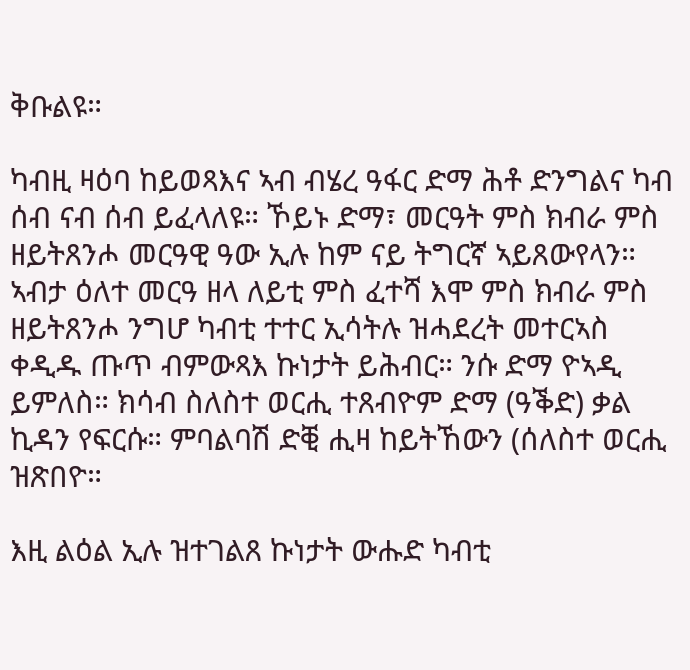ቅቡልዩ።

ካብዚ ዛዕባ ከይወጻእና ኣብ ብሄረ ዓፋር ድማ ሕቶ ድንግልና ካብ ሰብ ናብ ሰብ ይፈላለዩ። ኾይኑ ድማ፣ መርዓት ምስ ክብራ ምስ ዘይትጸንሖ መርዓዊ ዓው ኢሉ ከም ናይ ትግርኛ ኣይጸውየላን። ኣብታ ዕለተ መርዓ ዘላ ለይቲ ምስ ፈተሻ እሞ ምስ ክብራ ምስ ዘይትጸንሖ ንግሆ ካብቲ ተተር ኢሳትሉ ዝሓደረት መተርኣስ ቀዲዱ ጡጥ ብምውጻእ ኩነታት ይሕብር። ንሱ ድማ ዮኣዲ ይምለስ። ክሳብ ስለስተ ወርሒ ተጸብዮም ድማ (ዓቕድ) ቃል ኪዳን የፍርሱ። ምባልባሽ ድቒ ሒዛ ከይትኸውን (ሰለስተ ወርሒ ዝጽበዮ።

እዚ ልዕል ኢሉ ዝተገልጸ ኩነታት ውሑድ ካብቲ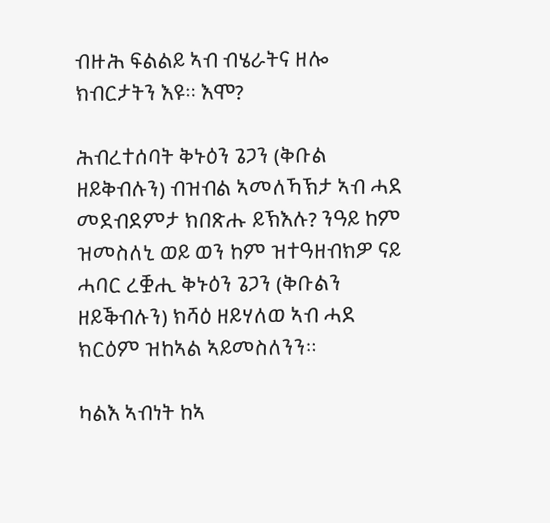ብዙሕ ፍልልይ ኣብ ብሄራትና ዘሎ ክብርታትን እዩ። እሞ?

ሕብረተሰባት ቅኑዕን ጌጋን (ቅቡል ዘይቅብሉን) ብዝብል ኣመለኻኽታ ኣብ ሓደ መደብደምታ ክበጽሑ ይኽእሉ? ንዓይ ከም ዝመስለኒ ወይ ወን ከም ዝተዓዘብክዎ ናይ ሓባር ረቛሒ ቅኑዕን ጌጋን (ቅቡልን ዘይቕብሉን) ክሻዕ ዘይሃለወ ኣብ ሓደ ክርዕም ዝከኣል ኣይመስለንን።

ካልእ ኣብነት ከኣ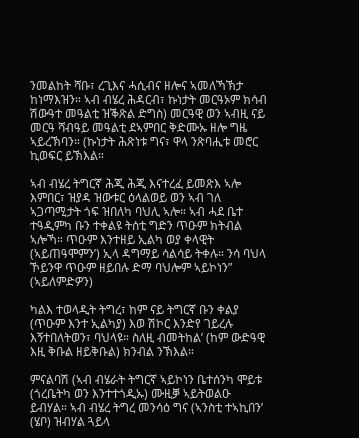ንመልከት ሻቡ፣ ረጊእና ሓሲብና ዘሎና ኣመለኻኽታ ከነማእዝን። ኣብ ብሄረ ሕዳርብ፣ ኩነታት መርዓኦም ክሳብ ሽውዓተ መዓልቲ ዝቕጽል ድግስ) መርዓዊ ወን ኣብዚ ናይ መርዓ ሻብዓይ መዓልቲ ደኣምበር ቅድሙኡ ዘሎ ግዜ ኣይረኽባን። (ኩነታት ሕጽነቱ ግና፣ ዋላ ንጽባሒቱ መሮር ኪወፍር ይኽእል።

ኣብ ብሄረ ትግርኛ ሕጂ ሕጂ እናተረፈ ይመጽእ ኣሎ እምበር፣ ዝያዳ ዝውቱር ዕላልወይ ወን ኣብ ገለ ኣጋጣሚታት ጎፍ ዝበለካ ባህሊ ኣሎ። ኣብ ሓደ ቤተ ተዓዲምካ ቡን ተቀልዩ ትሰቲ ግድን ጥዑም ክትብል ኣሎኻ። ጥዑም እንተዘይ ኢልካ ወያ ቀላዊት (ኣይጠዓሞምን’) ኢላ ዳግማይ ሳልሳይ ትቀሉ። ንሳ ባህላ ኾይንዋ ጥዑም ዘይበሉ ድማ ባህሎም ኣይኮነን” (ኣይለምድዎን)

ካልእ ተወላዲት ትግረ፣ ከም ናይ ትግርኛ ቡን ቀልያ (ጥዑም እንተ ኢልካያ) እወ ሽኮር እንድየ ገይረሉ እኝተበለትወን፣ ባህላዩ። ስለዚ ብመትከል’ (ከም ውድዓዊ እዚ ቅቡል ዘይቅቡል) ክንብል ንኽእል።

ምናልባሽ (ኣብ ብሄራት ትግርኛ ኣይኮነን ቤተሰንካ ሞይቱ (ጎረቤትካ ወን እንተተጎዲኡ) ሙዚቓ ኣይትወልዑ ይብሃል። ኣብ ብሄረ ትግረ መንሳዕ ግና (ኣንስቲ ተኣኪበን’ (ሄቦ) ዝብሃል ጓይላ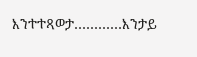እንተተጻወታ…………እንታይ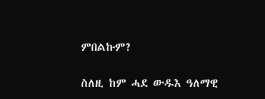ምበልኩም?

ስለዚ ከም ሓደ ውዱእ ዓለማዊ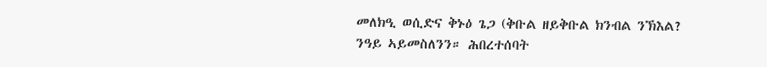መለክዒ ወሲድና ቅኑዕ ጌጋ (ቅቡል ዘይቅቡል ክንብል ንኽእል? ንዓይ ኣይመስለንን። ሕበረተሰባት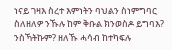ነናይ ገዛእ ስረተ እምነትን ባህልን ስነምግባር ስለዘለዎ ንኹሉ ከም ቅቡል ክንወስዶ ይግባእ?
ንስኻትኩም? ዘለኹ ሓሳብ ከተካፍሉ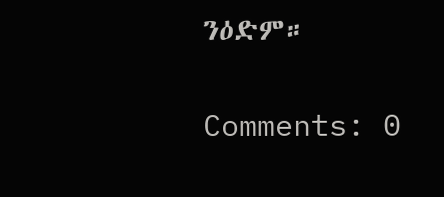ንዕድም።

Comments: 0